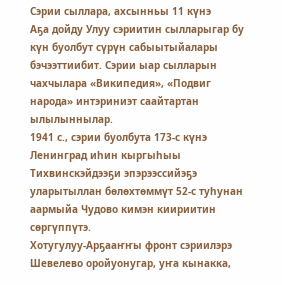Сэрии сыллара, ахсынньы 11 күнэ
Аҕа дойду Улуу сэриитин сылларыгар бу күн буолбут сүрүн сабыытыйалары бэчээттиибит. Сэрии ыар сылларын чахчылара «Википедия», «Подвиг народа» интэриниэт саайтартан ылылыннылар.
1941 с., сэрии буолбута 173-с күнэ
Ленинград иһин кыргыһыы
Тихвинскэйдээҕи эпэрээссийэҕэ уларытыллан бөлөхтөммүт 52-с туһунан аармыйа Чудово кимэн киириитин сөргүппүтэ.
Хотугулуу-Арҕааҥҥы фронт сэриилэрэ Шевелево оройуонугар, уҥа кынакка,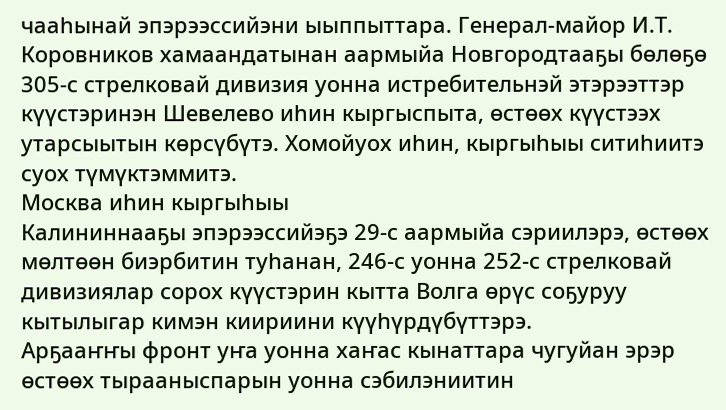чааһынай эпэрээссийэни ыыппыттара. Генерал-майор И.Т. Коровников хамаандатынан аармыйа Новгородтааҕы бөлөҕө 305-с стрелковай дивизия уонна истребительнэй этэрээттэр күүстэринэн Шевелево иһин кыргыспыта, өстөөх күүстээх утарсыытын көрсүбүтэ. Хомойуох иһин, кыргыһыы ситиһиитэ суох түмүктэммитэ.
Москва иһин кыргыһыы
Калининнааҕы эпэрээссийэҕэ 29-с аармыйа сэриилэрэ, өстөөх мөлтөөн биэрбитин туһанан, 246-с уонна 252-с стрелковай дивизиялар сорох күүстэрин кытта Волга өрүс соҕуруу кытылыгар кимэн киириини күүһүрдүбүттэрэ.
Арҕааҥҥы фронт уҥа уонна хаҥас кынаттара чугуйан эрэр өстөөх тырааныспарын уонна сэбилэниитин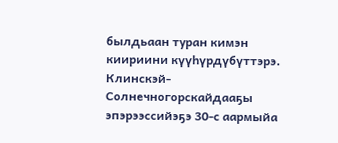былдьаан туран кимэн киириини күүһүрдүбүттэрэ.
Клинскэй-Солнечногорскайдааҕы эпэрээссийэҕэ 30-с аармыйа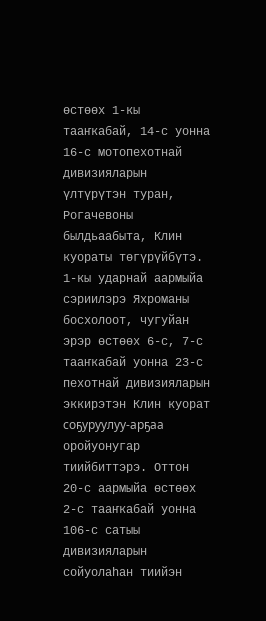өстөөх 1-кы тааҥкабай, 14-с уонна 16-с мотопехотнай дивизияларын үлтүрүтэн туран, Рогачевоны былдьаабыта, Клин куораты төгүрүйбүтэ. 1-кы ударнай аармыйа сэриилэрэ Яхроманы босхолоот, чугуйан эрэр өстөөх 6-с, 7-с тааҥкабай уонна 23-с пехотнай дивизияларын эккирэтэн Клин куорат соҕуруулуу-арҕаа оройуонугар тиийбиттэрэ. Оттон 20-с аармыйа өстөөх 2-с тааҥкабай уонна 106-с сатыы дивизияларын сойуолаһан тиийэн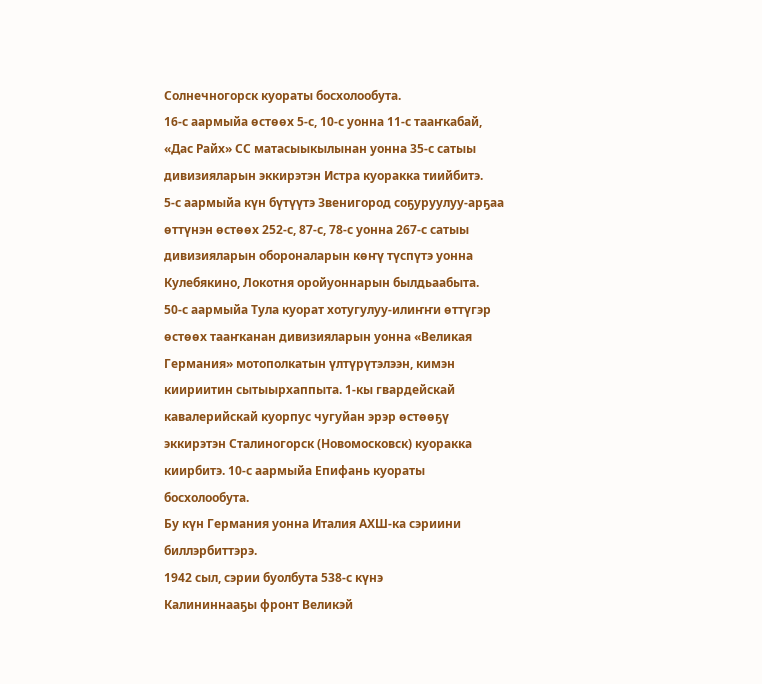Солнечногорск куораты босхолообута.
16-с аармыйа өстөөх 5-с, 10-с уонна 11-с тааҥкабай, «Дас Райх» СС матасыыкылынан уонна 35-с сатыы дивизияларын эккирэтэн Истра куоракка тиийбитэ.
5-с аармыйа күн бүтүүтэ Звенигород соҕуруулуу-арҕаа өттүнэн өстөөх 252-с, 87-с, 78-с уонна 267-с сатыы дивизияларын обороналарын көҥү түспүтэ уонна Кулебякино, Локотня оройуоннарын былдьаабыта.
50-с аармыйа Тула куорат хотугулуу-илиҥҥи өттүгэр өстөөх тааҥканан дивизияларын уонна «Великая Германия» мотополкатын үлтүрүтэлээн, кимэн киириитин сытыырхаппыта. 1-кы гвардейскай кавалерийскай куорпус чугуйан эрэр өстөөҕү эккирэтэн Сталиногорск (Новомосковск) куоракка киирбитэ. 10-с аармыйа Епифань куораты босхолообута.
Бу күн Германия уонна Италия АХШ-ка сэриини биллэрбиттэрэ.
1942 сыл, сэрии буолбута 538-с күнэ
Калининнааҕы фронт Великэй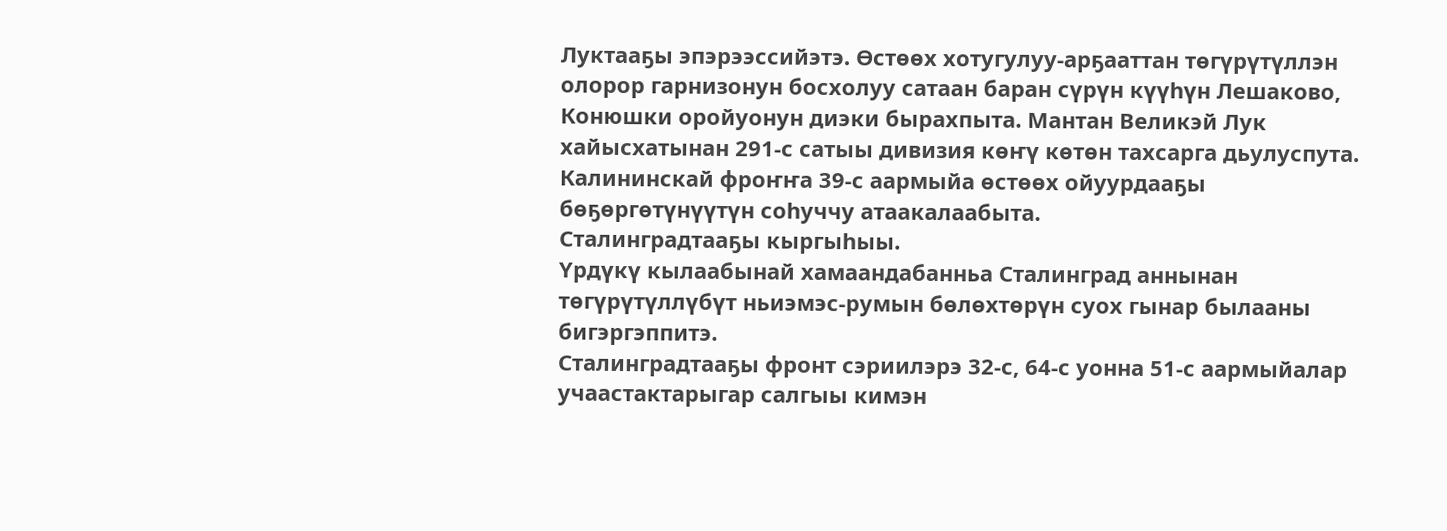Луктааҕы эпэрээссийэтэ. Өстөөх хотугулуу-арҕааттан төгүрүтүллэн олорор гарнизонун босхолуу сатаан баран сүрүн күүһүн Лешаково, Конюшки оройуонун диэки бырахпыта. Мантан Великэй Лук хайысхатынан 291-с сатыы дивизия көҥү көтөн тахсарга дьулуспута.
Калининскай фроҥҥа 39-с аармыйа өстөөх ойуурдааҕы бөҕөргөтүнүүтүн соһуччу атаакалаабыта.
Сталинградтааҕы кыргыһыы.
Үрдүкү кылаабынай хамаандабанньа Сталинград аннынан төгүрүтүллүбүт ньиэмэс-румын бөлөхтөрүн суох гынар былааны бигэргэппитэ.
Сталинградтааҕы фронт сэриилэрэ 32-с, 64-с уонна 51-с аармыйалар учаастактарыгар салгыы кимэн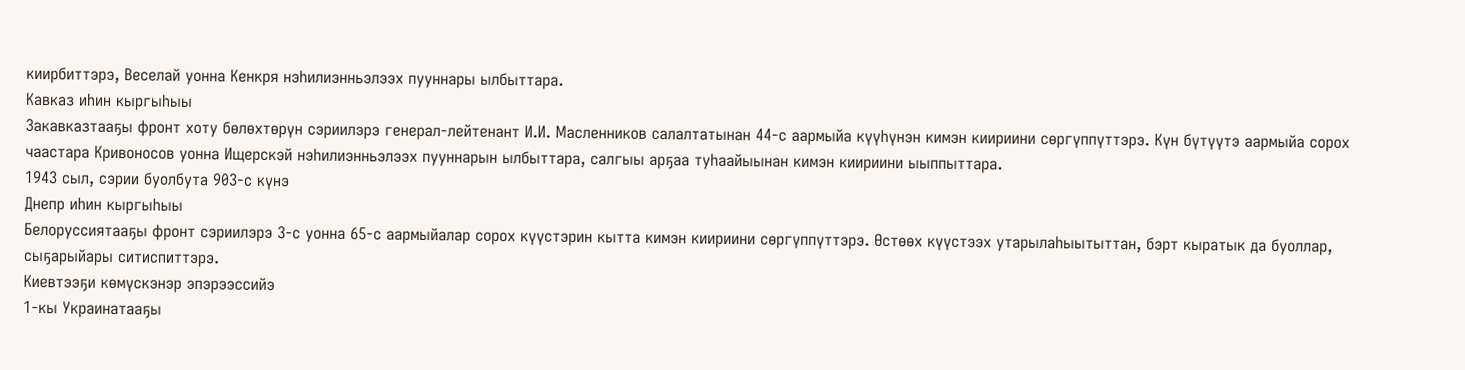киирбиттэрэ, Веселай уонна Кенкря нэһилиэнньэлээх пууннары ылбыттара.
Кавказ иһин кыргыһыы
Закавказтааҕы фронт хоту бөлөхтөрүн сэриилэрэ генерал-лейтенант И.И. Масленников салалтатынан 44-с аармыйа күүһүнэн кимэн киириини сөргүппүттэрэ. Күн бүтүүтэ аармыйа сорох чаастара Кривоносов уонна Ищерскэй нэһилиэнньэлээх пууннарын ылбыттара, салгыы арҕаа туһаайыынан кимэн киириини ыыппыттара.
1943 сыл, сэрии буолбута 903-с күнэ
Днепр иһин кыргыһыы
Белоруссиятааҕы фронт сэриилэрэ 3-с уонна 65-с аармыйалар сорох күүстэрин кытта кимэн киириини сөргүппүттэрэ. Өстөөх күүстээх утарылаһыытыттан, бэрт кыратык да буоллар, сыҕарыйары ситиспиттэрэ.
Киевтээҕи көмүскэнэр эпэрээссийэ
1-кы Украинатааҕы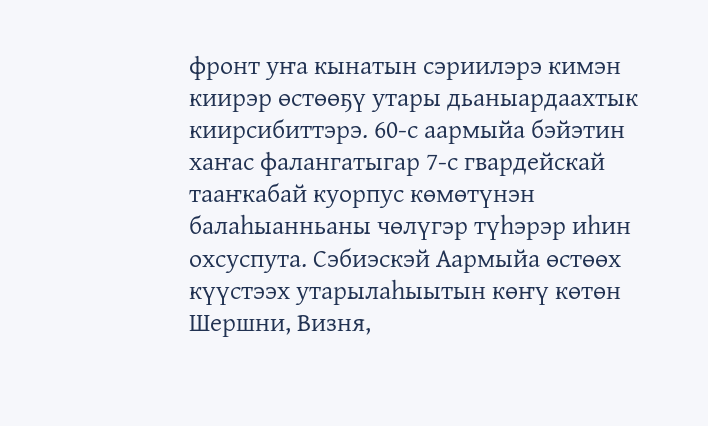фронт уҥа кынатын сэриилэрэ кимэн киирэр өстөөҕү утары дьаныардаахтык киирсибиттэрэ. 60-с аармыйа бэйэтин хаҥас фалангатыгар 7-с гвардейскай тааҥкабай куорпус көмөтүнэн балаһыанньаны чөлүгэр түһэрэр иһин охсуспута. Сэбиэскэй Аармыйа өстөөх күүстээх утарылаһыытын көҥү көтөн Шершни, Визня,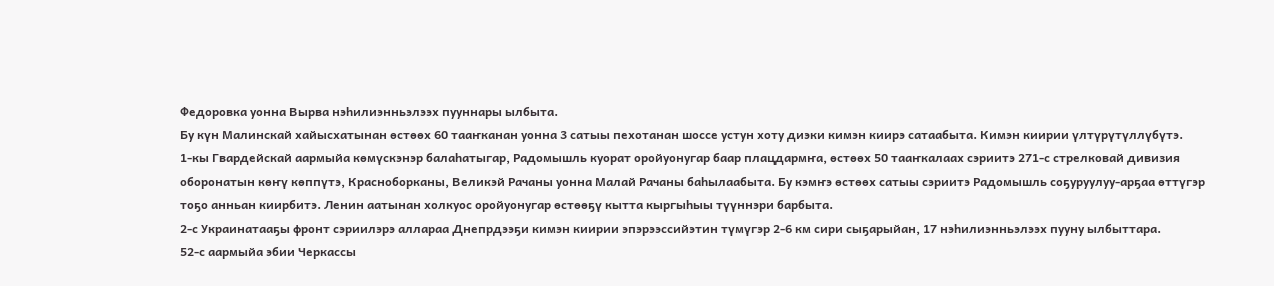Федоровка уонна Вырва нэһилиэнньэлээх пууннары ылбыта.
Бу күн Малинскай хайысхатынан өстөөх 60 тааҥканан уонна 3 сатыы пехотанан шоссе устун хоту диэки кимэн киирэ сатаабыта. Кимэн киирии үлтүрүтүллүбүтэ.
1-кы Гвардейскай аармыйа көмүскэнэр балаһатыгар, Радомышль куорат оройуонугар баар плацдармҥа, өстөөх 50 тааҥкалаах сэриитэ 271-с стрелковай дивизия оборонатын көҥү көппүтэ, Красноборканы, Великэй Рачаны уонна Малай Рачаны баһылаабыта. Бу кэмҥэ өстөөх сатыы сэриитэ Радомышль соҕуруулуу-арҕаа өттүгэр тоҕо анньан киирбитэ. Ленин аатынан холкуос оройуонугар өстөөҕү кытта кыргыһыы түүннэри барбыта.
2-с Украинатааҕы фронт сэриилэрэ аллараа Днепрдээҕи кимэн киирии эпэрээссийэтин түмүгэр 2-6 км сири сыҕарыйан, 17 нэһилиэнньэлээх пууну ылбыттара.
52-с аармыйа эбии Черкассы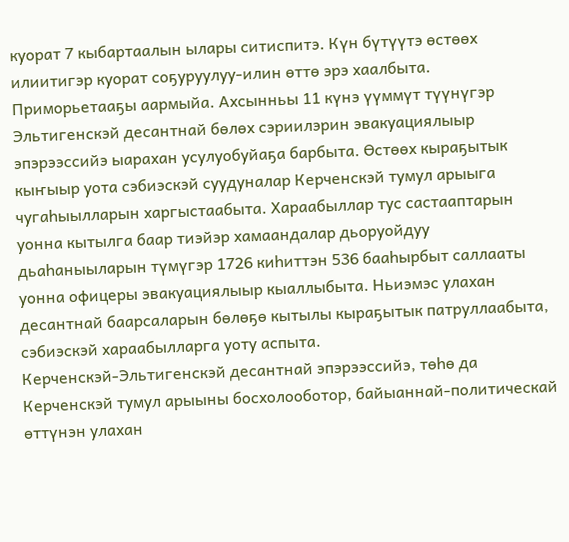куорат 7 кыбартаалын ылары ситиспитэ. Күн бүтүүтэ өстөөх илиитигэр куорат соҕуруулуу-илин өттө эрэ хаалбыта.
Приморьетааҕы аармыйа. Ахсынньы 11 күнэ үүммүт түүнүгэр Эльтигенскэй десантнай бөлөх сэриилэрин эвакуациялыыр эпэрээссийэ ыарахан усулуобуйаҕа барбыта. Өстөөх кыраҕытык кыҥыыр уота сэбиэскэй суудуналар Керченскэй тумул арыыга чугаһыылларын харгыстаабыта. Хараабыллар тус састааптарын уонна кытылга баар тиэйэр хамаандалар дьоруойдуу дьаһаныыларын түмүгэр 1726 киһиттэн 536 бааһырбыт саллааты уонна офицеры эвакуациялыыр кыаллыбыта. Ньиэмэс улахан десантнай баарсаларын бөлөҕө кытылы кыраҕытык патруллаабыта, сэбиэскэй хараабылларга уоту аспыта.
Керченскэй-Эльтигенскэй десантнай эпэрээссийэ, төһө да Керченскэй тумул арыыны босхолооботор, байыаннай-политическай өттүнэн улахан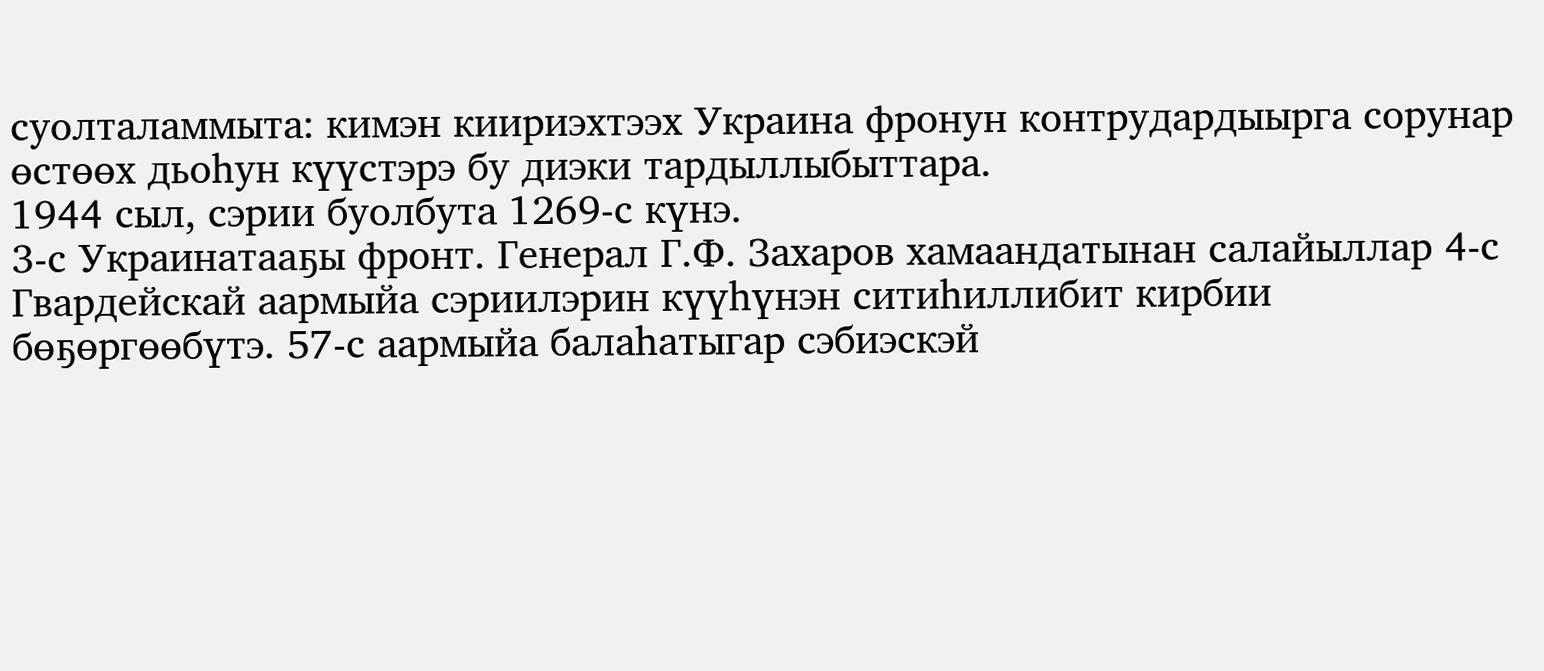суолталаммыта: кимэн киириэхтээх Украина фронун контрудардыырга сорунар өстөөх дьоһун күүстэрэ бу диэки тардыллыбыттара.
1944 сыл, сэрии буолбута 1269-с күнэ.
3-с Украинатааҕы фронт. Генерал Г.Ф. Захаров хамаандатынан салайыллар 4-с Гвардейскай аармыйа сэриилэрин күүһүнэн ситиһиллибит кирбии бөҕөргөөбүтэ. 57-с аармыйа балаһатыгар сэбиэскэй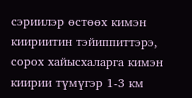сэриилэр өстөөх кимэн киириитин тэйиппиттэрэ, сорох хайысхаларга кимэн киирии түмүгэр 1-3 км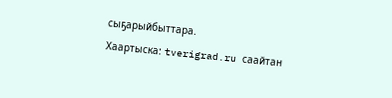сыҕарыйбыттара.
Хаартыска: tverigrad.ru саайтан